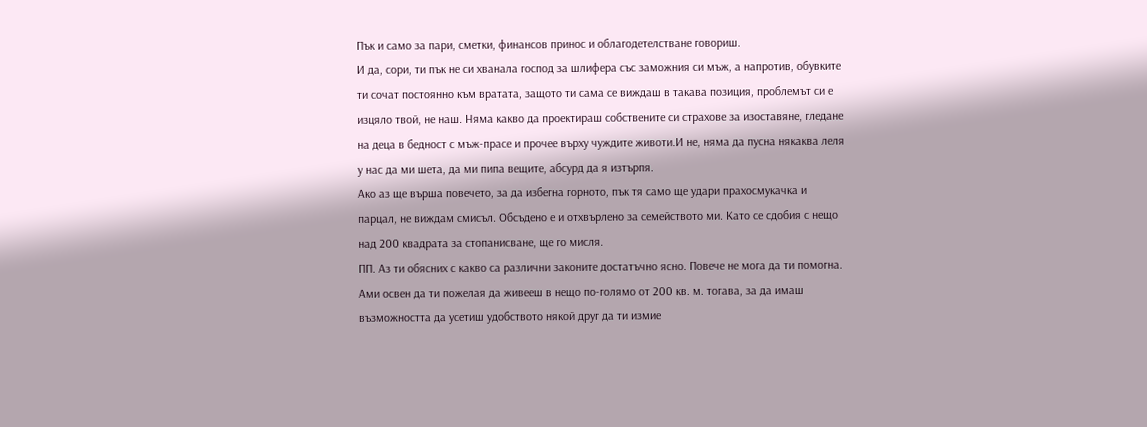Пък и само за пари, сметки, финансов принос и облагодетелстване говориш.
И да, сори, ти пък не си хванала господ за шлифера със заможния си мъж, а напротив, обувките ти сочат постоянно към вратата, защото ти сама се виждаш в такава позиция, проблемът си е изцяло твой, не наш. Няма какво да проектираш собствените си страхове за изоставяне, гледане на деца в бедност с мъж-прасе и прочее върху чуждите животи.И не, няма да пусна някаква леля у нас да ми шета, да ми пипа вещите, абсурд да я изтърпя.
Ако аз ще върша повечето, за да избегна горното, пък тя само ще удари прахосмукачка и парцал, не виждам смисъл. Обсъдено е и отхвърлено за семейството ми. Като се сдобия с нещо над 200 квадрата за стопанисване, ще го мисля.
ПП. Аз ти обясних с какво са различни законите достатъчно ясно. Повече не мога да ти помогна.
Ами освен да ти пожелая да живееш в нещо по-голямо от 200 кв. м. тогава, за да имаш възможността да усетиш удобството някой друг да ти измие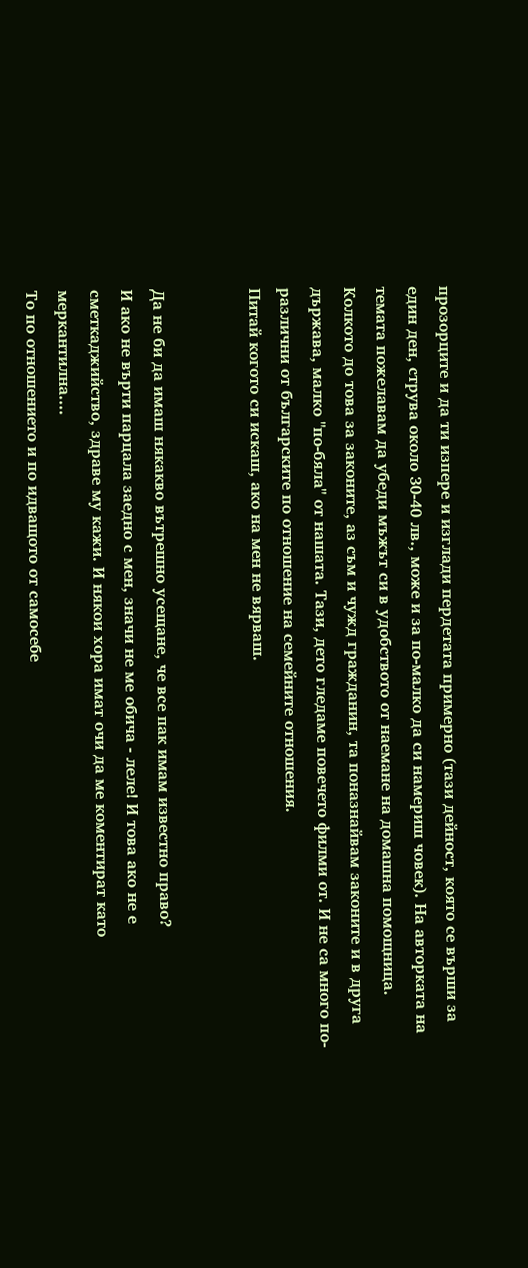прозорците и да ти изпере и изглади пердетата примерно (тази дейност, която се върши за един ден, струва около 30-40 лв., може и за по-малко да си намериш човек). На авторката на темата пожелавам да убеди мъжът си в удобството от наемане на домашна помощница. Колкото до това за законите, аз съм и чужд гражданин, та поназнайвам законите и в друга държава, малко "по-бяла" от нашата. Тази, дето гледаме повечето филми от. И не са много по-различни от българските по отношение на семейните отношения.
Питай когото си искаш, ако на мен не вярваш.


Да не би да имаш някакво вътрешно усещане, че все пак имам известно право?
И ако не върти парцала заедно с мен, значи не ме обича - леле! И това ако не е сметкаджийство, здраве му кажи. И някои хора имат очи да ме коментират като меркантилна....
То по отношението и по идващото от самосебе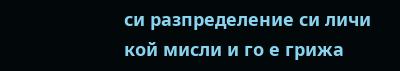си разпределение си личи кой мисли и го е грижа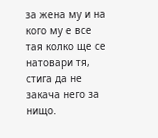за жена му и на кого му е все тая колко ще се натовари тя, стига да не закача него за нищо.